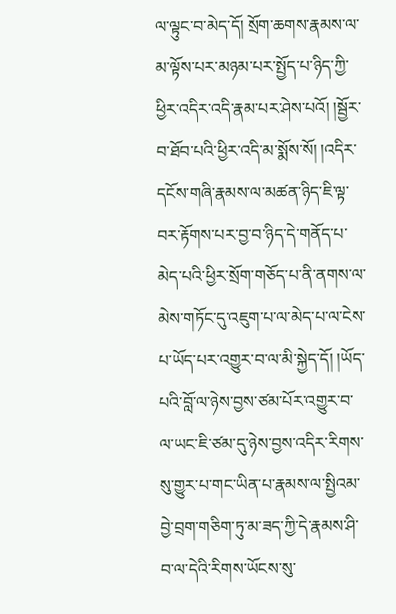ལ་ལྟུང་བ་མེད་དོ། སྲོག་ཆགས་རྣམས་ལ་མ་ལྟོས་པར་མཉམ་པར་སྤྱོད་པ་ཉིད་ཀྱི་ཕྱིར་འདིར་འདི་རྣམ་པར་ཤེས་པའོ། །སྦྱོར་བ་ཐོབ་པའི་ཕྱིར་འདི་མ་སྨོས་སོ། །འདིར་དངོས་གཞི་རྣམས་ལ་མཚན་ཉིད་ཇི་ལྟ་བར་རྟོགས་པར་བྱ་བ་ཉིད་དེ་གནོད་པ་མེད་པའི་ཕྱིར་སྲོག་གཅོད་པ་ནི་ནགས་ལ་མེས་གཏོང་དུ་འཇུག་པ་ལ་མེད་པ་ལ་ངེས་པ་ཡོད་པར་འགྱུར་བ་ལ་མི་སྐྱེད་དོ། །ཡོད་པའི་བློ་ལ་ཉེས་བྱས་ཙམ་པོར་འགྱུར་བ་ལ་ཡང་ཇི་ཙམ་དུ་ཉེས་བྱས་འདིར་རིགས་སུ་གྱུར་པ་གང་ཡིན་པ་རྣམས་ལ་སྤྱིའམ་བྱེ་བྲག་གཅིག་ཏུ་མ་ཟད་ཀྱི་དེ་རྣམས་ཤི་བ་ལ་དེའི་རིགས་ཡོངས་སུ་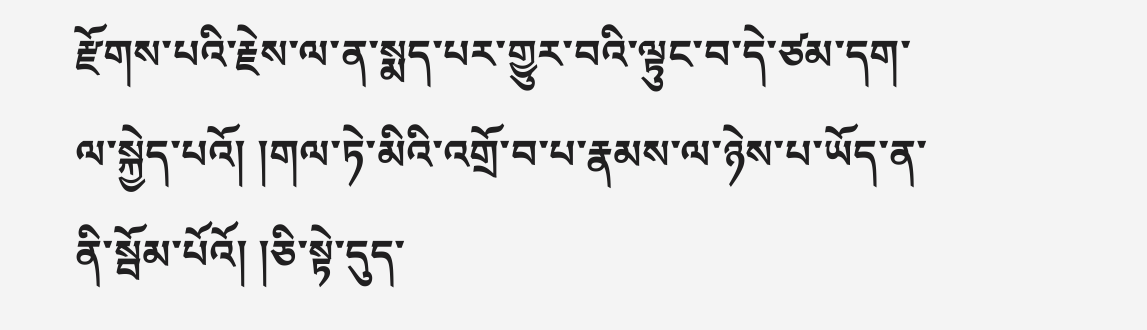རྫོགས་པའི་རྗེས་ལ་ན་སྨད་པར་གྱུར་བའི་ལྟུང་བ་དེ་ཙམ་དག་ལ་སྐྱེད་པའོ། །གལ་ཏེ་མིའི་འགྲོ་བ་པ་རྣམས་ལ་ཉེས་པ་ཡོད་ན་ནི་སྦོམ་པོའོ། །ཅི་སྟེ་དུད་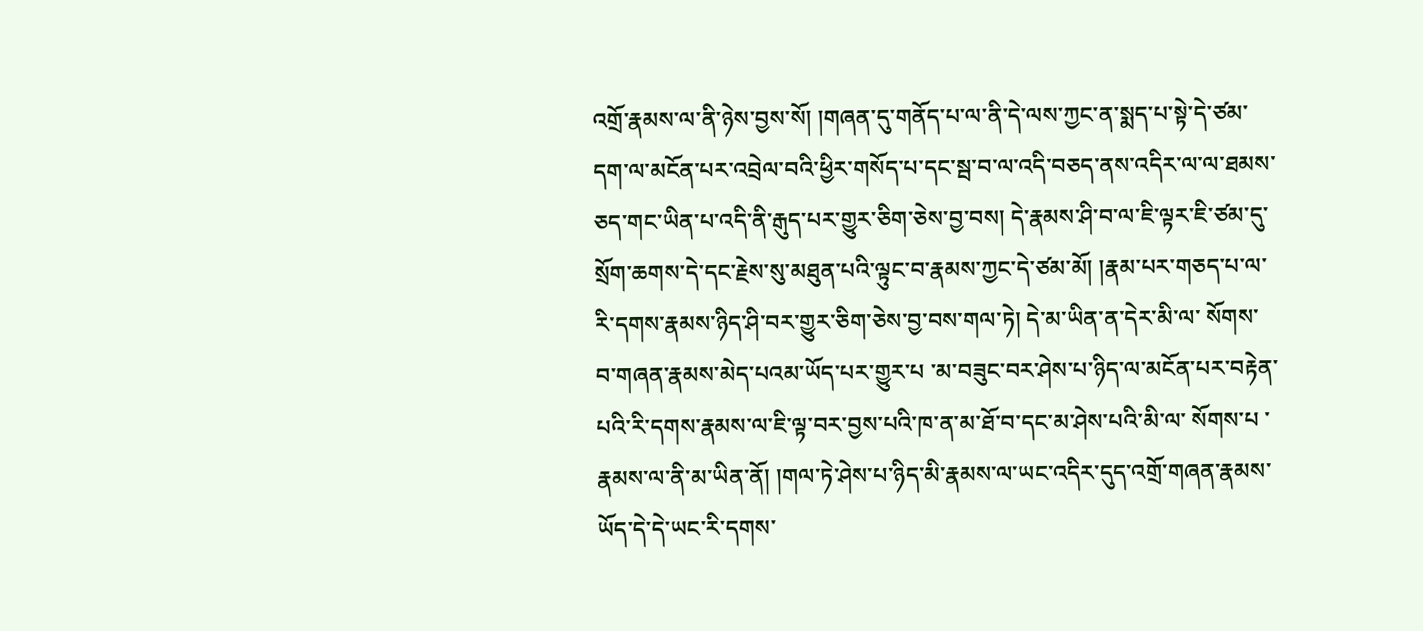འགྲོ་རྣམས་ལ་ནི་ཉེས་བྱས་སོ། །གཞན་དུ་གནོད་པ་ལ་ནི་དེ་ལས་ཀྱང་ན་སྨད་པ་སྟེ་དེ་ཙམ་དག་ལ་མངོན་པར་འབྲེལ་བའི་ཕྱིར་གསོད་པ་དང་སྦ་བ་ལ་འདི་བཅད་ནས་འདིར་ལ་ལ་ཐམས་ཅད་གང་ཡིན་པ་འདི་ནི་རྒུད་པར་གྱུར་ཅིག་ཅེས་བྱ་བས། དེ་རྣམས་ཤི་བ་ལ་ཇི་ལྟར་ཇི་ཙམ་དུ་སྲོག་ཆགས་དེ་དང་རྗེས་སུ་མཐུན་པའི་ལྟུང་བ་རྣམས་ཀྱང་དེ་ཙམ་མོ། །རྣམ་པར་གཅད་པ་ལ་རི་དགས་རྣམས་ཉིད་ཤི་བར་གྱུར་ཅིག་ཅེས་བྱ་བས་གལ་ཏེ། དེ་མ་ཡིན་ན་དེར་མི་ལ་ སོགས་བ་གཞན་རྣམས་མེད་པའམ་ཡོད་པར་གྱུར་པ ་མ་བཟུང་བར་ཤེས་པ་ཉིད་ལ་མངོན་པར་བརྟེན་པའི་རི་དགས་རྣམས་ལ་ཇི་ལྟ་བར་བྱས་པའི་ཁ་ན་མ་ཐོ་བ་དང་མ་ཤེས་པའི་མི་ལ་ སོགས་པ ་རྣམས་ལ་ནི་མ་ཡིན་ནོ། །གལ་ཏེ་ཤེས་པ་ཉིད་མི་རྣམས་ལ་ཡང་འདིར་དུད་འགྲོ་གཞན་རྣམས་ཡོད་དེ་དེ་ཡང་རི་དགས་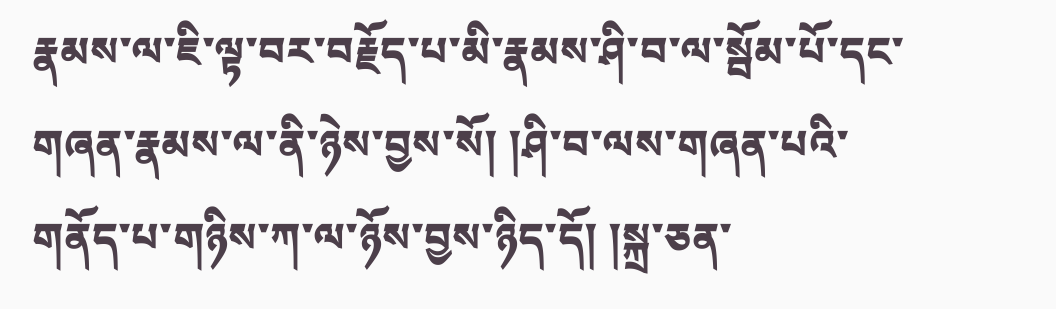རྣམས་ལ་ཇི་ལྟ་བར་བརྗོད་པ་མི་རྣམས་ཤི་བ་ལ་སྦོམ་པོ་དང་གཞན་རྣམས་ལ་ནི་ཉེས་བྱས་སོ། །ཤི་བ་ལས་གཞན་པའི་གནོད་པ་གཉིས་ཀ་ལ་ཉོས་བྱས་ཉིད་དོ། །སྐྲ་ཅན་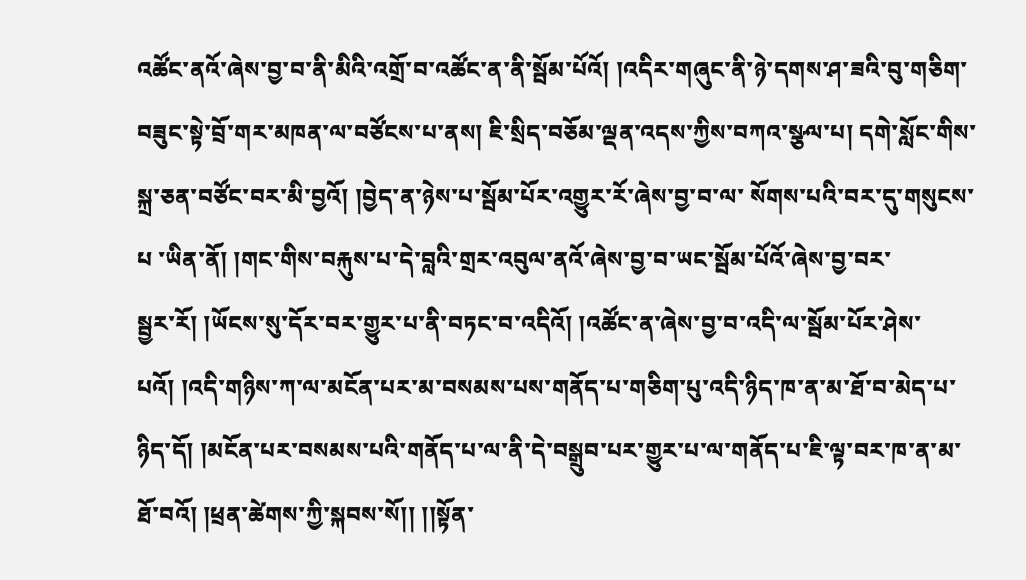འཚོང་ནའོ་ཞེས་བྱ་བ་ནི་མིའི་འགྲོ་བ་འཚོང་ན་ནི་སྦོམ་པོའོ། །འདིར་གཞུང་ནི་ཉེ་དགས་ཤ་ཟའི་བུ་གཅིག་བཟུང་སྟེ་བྲོ་གར་མཁན་ལ་བཙོངས་པ་ནས། ཇི་སྲིད་བཅོམ་ལྡན་འདས་ཀྱིས་བཀའ་སྩལ་པ། དགེ་སློང་གིས་སྐྲ་ཅན་བཙོང་བར་མི་བྱའོ། །བྱེད་ན་ཉེས་པ་སྦོམ་པོར་འགྱུར་རོ་ཞེས་བྱ་བ་ལ་ སོགས་པའི་བར་དུ་གསུངས་པ ་ཡིན་ནོ། །གང་གིས་བརྐུས་པ་དེ་བླའི་གྲར་འབུལ་ནའོ་ཞེས་བྱ་བ་ཡང་སྦོམ་པོའོ་ཞེས་བྱ་བར་
སྦྱར་རོ། །ཡོངས་སུ་དོར་བར་གྱུར་པ་ནི་བཏང་བ་འདིའོ། །འཚོང་ན་ཞེས་བྱ་བ་འདི་ལ་སྦོམ་པོར་ཤེས་པའོ། །འདི་གཉིས་ཀ་ལ་མངོན་པར་མ་བསམས་པས་གནོད་པ་གཅིག་པུ་འདི་ཉིད་ཁ་ན་མ་ཐོ་བ་མེད་པ་ཉིད་དོ། །མངོན་པར་བསམས་པའི་གནོད་པ་ལ་ནི་དེ་བསྒྲུབ་པར་གྱུར་པ་ལ་གནོད་པ་ཇི་ལྟ་བར་ཁ་ན་མ་ཐོ་བའོ། །ཕྲན་ཚེགས་ཀྱི་སྐབས་སོ།། །།སྟོན་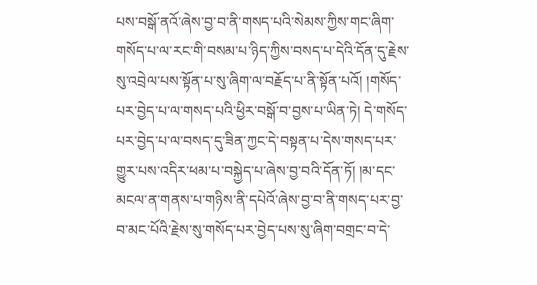པས་བསྒོ་ནའོ་ཞེས་བྱ་བ་ནི་གསད་པའི་སེམས་ཀྱིས་གང་ཞིག་གསོད་པ་ལ་རང་གི་བསམ་པ་ཉིད་ཀྱིས་བསད་པ་དེའི་དོན་དུ་རྗེས་སུ་འབྲེལ་པས་སྟོན་པ་སུ་ཞིག་ལ་བརྗོད་པ་ནི་སྟོན་པའོ། །གསོད་པར་བྱེད་པ་ལ་གསད་པའི་ཕྱིར་བསྒོ་བ་བྱས་པ་ཡིན་ཏེ། དེ་གསོད་པར་བྱེད་པ་ལ་བསད་དུ་ཟིན་ཀྱང་དེ་བསྟན་པ་དེས་གསད་པར་གྱུར་པས་འདིར་ཕམ་པ་བསྐྱེད་པ་ཞེས་བྱ་བའི་དོན་ཏོ། །མ་དང་མངལ་ན་གནས་པ་གཉིས་ནི་དཔེའོ་ཞེས་བྱ་བ་ནི་གསད་པར་བྱ་བ་མང་པོའི་རྗེས་སུ་གསོད་པར་བྱེད་པས་སུ་ཞིག་བགྲང་བ་དེ་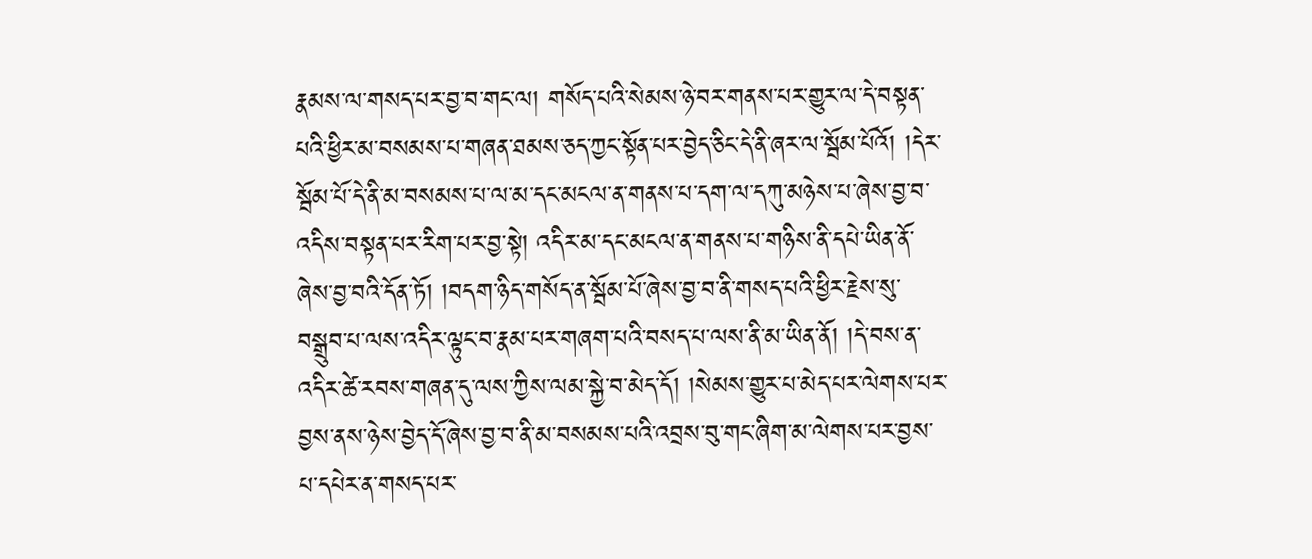རྣམས་ལ་གསད་པར་བྱ་བ་གང་ལ། གསོད་པའི་སེམས་ཉེ་བར་གནས་པར་གྱུར་ལ་དེ་བསྟན་པའི་ཕྱིར་མ་བསམས་པ་གཞན་ཐམས་ཅད་ཀྱང་སྟོན་པར་བྱེད་ཅིང་དེ་ནི་ཞར་ལ་སྦོམ་པོའོ། །དེར་སྦོམ་པོ་དེ་ནི་མ་བསམས་པ་ལ་མ་དང་མངལ་ན་གནས་པ་དག་ལ་དཀུ་མཉེས་པ་ཞེས་བྱ་བ་འདིས་བསྟན་པར་རིག་པར་བྱ་སྟེ། འདིར་མ་དང་མངལ་ན་གནས་པ་གཉིས་ནི་དཔེ་ཡིན་ནོ་ཞེས་བྱ་བའི་དོན་ཏོ། །བདག་ཉིད་གསོད་ན་སྦོམ་པོ་ཞེས་བྱ་བ་ནི་གསད་པའི་ཕྱིར་རྗེས་སུ་བསྒྲུབ་པ་ལས་འདིར་ལྟུང་བ་རྣམ་པར་གཞག་པའི་བསད་པ་ལས་ནི་མ་ཡིན་ནོ། །དེ་བས་ན་འདིར་ཚེ་རབས་གཞན་དུ་ལས་ཀྱིས་ལམ་སྐྱེ་བ་མེད་དོ། །སེམས་གྱུར་པ་མེད་པར་ལེགས་པར་བྱས་ནས་ཉེས་བྱེད་དོ་ཞེས་བྱ་བ་ནི་མ་བསམས་པའི་འབྲས་བུ་གང་ཞིག་མ་ལེགས་པར་བྱས་པ་དཔེར་ན་གསད་པར་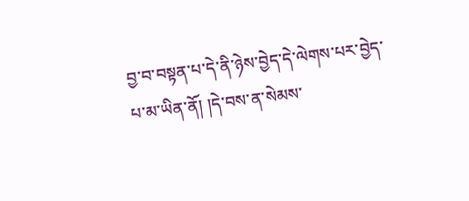བྱ་བ་བསྟན་པ་དེ་ནི་ཉེས་བྱེད་དེ་ལེགས་པར་བྱེད་པ་མ་ཡིན་ནོ། །དེ་བས་ན་སེམས་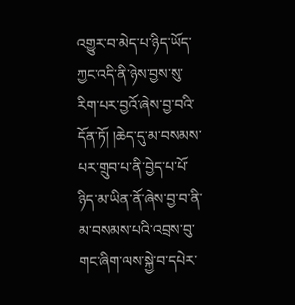འགྱུར་བ་མེད་པ་ཉིད་ཡོད་ཀྱང་འདི་ནི་ཉེས་བྱས་སུ་རིག་པར་བྱའོ་ཞེས་བྱ་བའི་དོན་ཏོ། །ཆེད་དུ་མ་བསམས་པར་གྲུབ་པ་ནི་བྱེད་པ་པོ་ཉིད་མ་ཡིན་ནོ་ཞེས་བྱ་བ་ནི་མ་བསམས་པའི་འབྲས་བུ་གང་ཞིག་ལས་སྐྱེ་བ་དཔེར་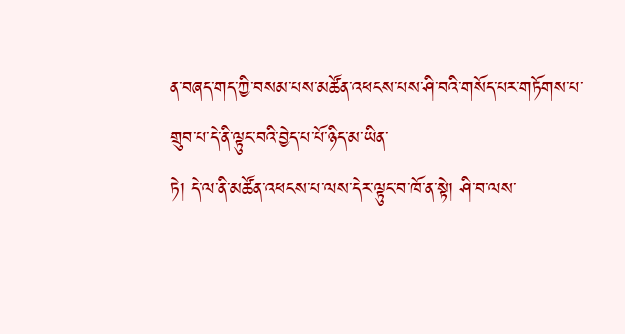ན་བཞད་གད་ཀྱི་བསམ་པས་མཚོན་འཕངས་པས་ཤི་བའི་གསོད་པར་གཏོགས་པ་གྲུབ་པ་དེ་ནི་ལྟུང་བའི་བྱེད་པ་པོ་ཉིད་མ་ཡིན་
ཏེ། དེ་ལ་ནི་མཚོན་འཕངས་པ་ལས་དེར་ལྟུང་བ་ཁོ་ན་སྟེ། ཤི་བ་ལས་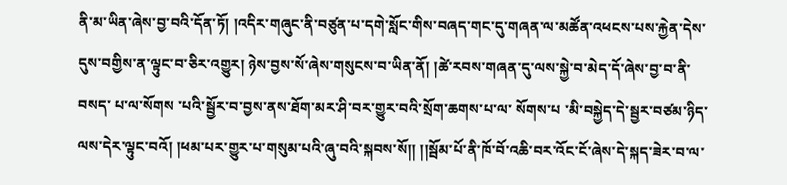ནི་མ་ཡིན་ཞེས་བྱ་བའི་དོན་ཏོ། །འདིར་གཞུང་ནི་བཙུན་པ་དགེ་སློང་གིས་བཞད་གང་དུ་གཞན་ལ་མཚོན་འཕངས་པས་རྐྱེན་དེས་དུས་བགྱིས་ན་ལྟུང་བ་ཅིར་འགྱུར། ཉེས་བྱས་སོ་ཞེས་གསུངས་བ་ཡིན་ནོ། །ཚེ་རབས་གཞན་དུ་ལས་སྐྱེ་བ་མེད་དོ་ཞེས་བྱ་བ་ནི་བསད་ པ་ལ་སོགས ་པའི་སྦྱོར་བ་བྱས་ནས་ཐོག་མར་ཤི་བར་གྱུར་བའི་སྲོག་ཆགས་པ་ལ་ སོགས་པ ་མི་བསྐྱེད་དེ་སྦྱར་བཙམ་ཉིད་ལས་དེར་ལྟུང་བའོ། །ཕམ་པར་གྱུར་པ་གསུམ་པའི་ཞུ་བའི་སྐབས་སོ།། །།སྦོམ་པོ་ནི་ཁོ་བོ་འཆི་བར་འོང་ངོ་ཞེས་དེ་སྐད་ཟེར་བ་ལ་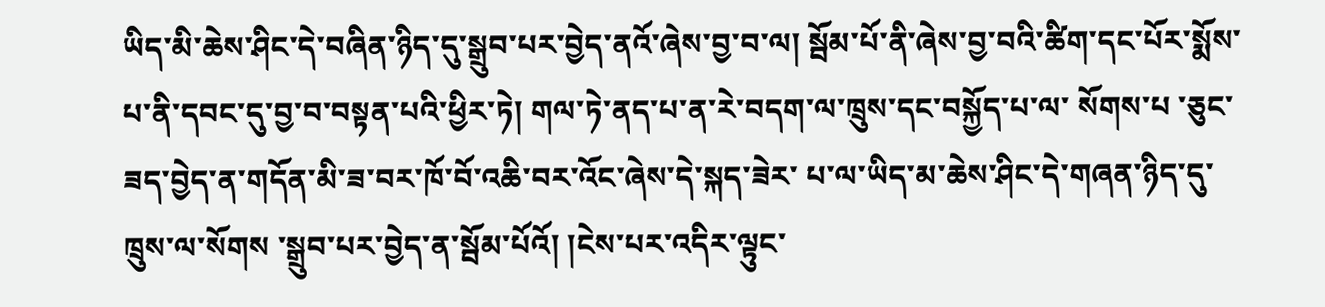ཡིད་མི་ཆེས་ཤིང་དེ་བཞིན་ཉིད་དུ་སྒྲུབ་པར་བྱེད་ནའོ་ཞེས་བྱ་བ་ལ། སྦོམ་པོ་ནི་ཞེས་བྱ་བའི་ཚིག་དང་པོར་སྨོས་པ་ནི་དབང་དུ་བྱ་བ་བསྟན་པའི་ཕྱིར་ཏེ། གལ་ཏེ་ནད་པ་ན་རེ་བདག་ལ་ཁྲུས་དང་བསྐྱོད་པ་ལ་ སོགས་པ ་ཅུང་ཟད་བྱེད་ན་གདོན་མི་ཟ་བར་ཁོ་བོ་འཆི་བར་འོང་ཞེས་དེ་སྐད་ཟེར་ པ་ལ་ཡིད་མ་ཆེས་ཤིང་དེ་གཞན་ཉིད་དུ་ཁྲུས་ལ་སོགས ་སྒྲུབ་པར་བྱེད་ན་སྦོམ་པོའོ། །ངེས་པར་འདིར་ལྟུང་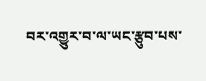བར་འགྱུར་བ་ལ་ཡང་རྩུབ་པས་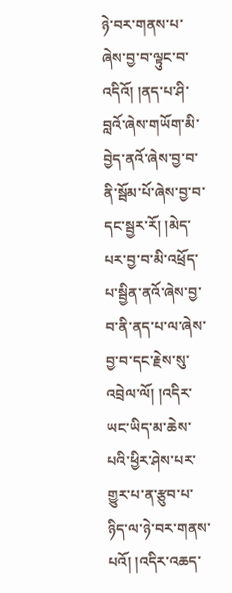ཉེ་བར་གནས་པ་ཞེས་བྱ་བ་ལྟུང་བ་འདིའོ། །ནད་པ་ཤི་བླའོ་ཞེས་གཡོག་མི་བྱེད་ནའོ་ཞེས་བྱ་བ་ནི་སྦོམ་པོ་ཞེས་བྱ་བ་དང་སྦྱར་རོ། །མེད་པར་བྱ་བ་མི་འཕྲོད་པ་སྦྱིན་ནའོ་ཞེས་བྱ་བ་ནི་ནད་པ་ལ་ཞེས་བྱ་བ་དང་རྗེས་སུ་འབྲེལ་ལོ། །འདིར་ཡང་ཡིད་མ་ཆེས་པའི་ཕྱིར་ཤེས་པར་གྱུར་པ་ན་རྩུབ་པ་ཉིད་ལ་ཉེ་བར་གནས་པའོ། །འདིར་འཆད་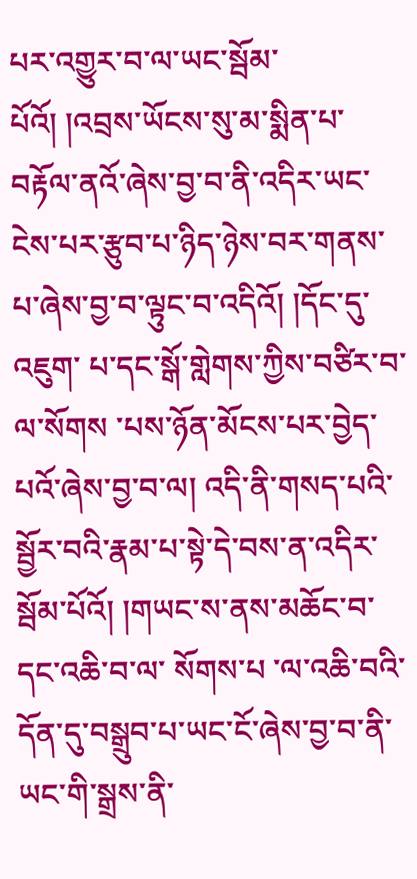པར་འགྱུར་བ་ལ་ཡང་སྦོམ་པོའོ། །འབྲས་ཡོངས་སུ་མ་སྨིན་པ་བརྟོལ་ནའོ་ཞེས་བྱ་བ་ནི་འདིར་ཡང་ངེས་པར་རྩུབ་པ་ཉིད་ཉེས་བར་གནས་པ་ཞེས་བྱ་བ་ལྟུང་བ་འདིའོ། །དོང་དུ་འཇུག་ པ་དང་སྒོ་གླེགས་ཀྱིས་བཙིར་བ་ལ་སོགས ་པས་ཉོན་མོངས་པར་བྱེད་པའོ་ཞེས་བྱ་བ་ལ། འདི་ནི་གསད་པའི་སྦྱོར་བའི་རྣམ་པ་སྟེ་དེ་བས་ན་འདིར་སྦོམ་པོའོ། །གཡང་ས་ནས་མཆོང་བ་དང་འཆི་བ་ལ་ སོགས་པ ་ལ་འཆི་བའི་དོན་དུ་བསྒྲུབ་པ་ཡང་ངོ་ཞེས་བྱ་བ་ནི་ཡང་གི་སྒྲས་ནི་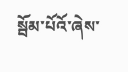སྦོམ་པོའོ་ཞེས་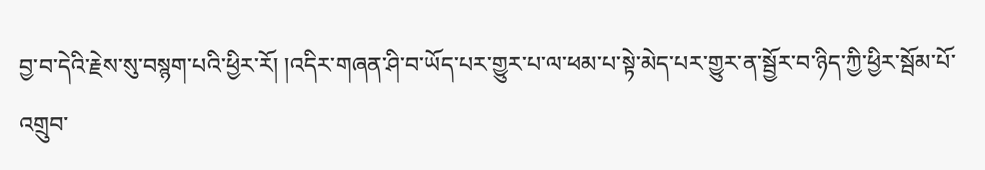བྱ་བ་དེའི་རྗེས་སུ་བསྙག་པའི་ཕྱིར་རོ། །འདིར་གཞན་ཤི་བ་ཡོད་པར་གྱུར་པ་ལ་ཕམ་པ་སྟེ་མེད་པར་གྱུར་ན་སྦྱོར་བ་ཉིད་ཀྱི་ཕྱིར་སྦོམ་པོ་འགྲུབ་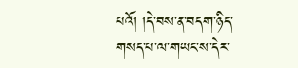པའོ། །དེ་བས་ན་བདག་ཉིད་གསད་པ་ལ་གཡང་ས་དེར་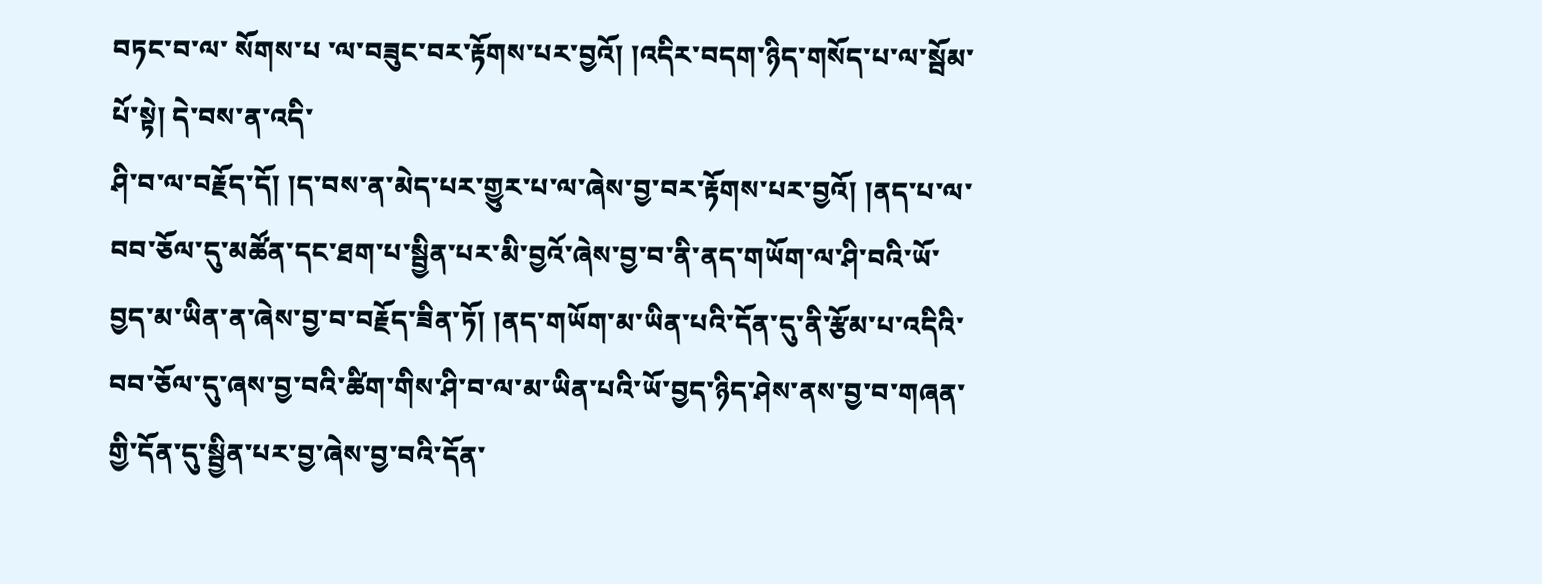བཏང་བ་ལ་ སོགས་པ ་ལ་བཟུང་བར་རྟོགས་པར་བྱའོ། །འདིར་བདག་ཉིད་གསོད་པ་ལ་སྦོམ་པོ་སྟེ། དེ་བས་ན་འདི་
ཤི་བ་ལ་བརྗོད་དོ། །ད་བས་ན་མེད་པར་གྱུར་པ་ལ་ཞེས་བྱ་བར་རྟོགས་པར་བྱའོ། །ནད་པ་ལ་བབ་ཅོལ་དུ་མཚོན་དང་ཐག་པ་སྦྱིན་པར་མི་བྱའོ་ཞེས་བྱ་བ་ནི་ནད་གཡོག་ལ་ཤི་བའི་ཡོ་བྱད་མ་ཡིན་ན་ཞེས་བྱ་བ་བརྗོད་ཟིན་ཏོ། །ནད་གཡོག་མ་ཡིན་པའི་དོན་དུ་ནི་རྩོམ་པ་འདིའི་བབ་ཅོལ་དུ་ཞས་བྱ་བའི་ཚིག་གིས་ཤི་བ་ལ་མ་ཡིན་པའི་ཡོ་བྱད་ཉིད་ཤེས་ནས་བྱ་བ་གཞན་གྱི་དོན་དུ་སྦྱིན་པར་བྱ་ཞེས་བྱ་བའི་དོན་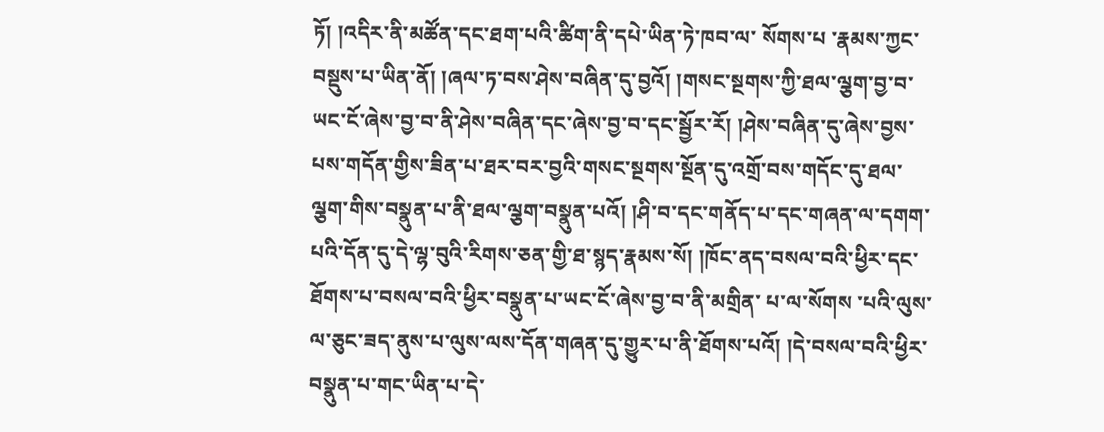ཏོ། །འདིར་ནི་མཚོན་དང་ཐག་པའི་ཚིག་ནི་དཔེ་ཡིན་ཏེ་ཁབ་ལ་ སོགས་པ ་རྣམས་ཀྱང་བསྡུས་པ་ཡིན་ནོ། །ཞལ་ཏ་བས་ཤེས་བཞིན་དུ་བྱའོ། །གསང་སྔགས་ཀྱི་ཐལ་ལྕག་བྱ་བ་ཡང་ངོ་ཞེས་བྱ་བ་ནི་ཤེས་བཞིན་དང་ཞེས་བྱ་བ་དང་སྦྱོར་རོ། །ཤེས་བཞིན་དུ་ཞེས་བྱས་པས་གདོན་གྱིས་ཟིན་པ་ཐར་བར་བྱའི་གསང་སྔགས་སྔོན་དུ་འགྲོ་བས་གདོང་དུ་ཐལ་ལྕག་གིས་བསྣུན་པ་ནི་ཐལ་ལྕག་བསྣུན་པའོ། །ཤི་བ་དང་གནོད་པ་དང་གཞན་ལ་དགག་པའི་དོན་དུ་དེ་ལྷ་བུའི་རིགས་ཅན་གྱི་ཐ་སྙད་རྣམས་སོ། །ཁོང་ནད་བསལ་བའི་ཕྱིར་དང་ཐོགས་པ་བསལ་བའི་ཕྱིར་བསྣུན་པ་ཡང་ངོ་ཞེས་བྱ་བ་ནི་མགྲིན་ པ་ལ་སོགས ་པའི་ལུས་ལ་ཅུང་ཟད་ནུས་པ་ལུས་ལས་དོན་གཞན་དུ་གྱུར་པ་ནི་ཐོགས་པའོ། །དེ་བསལ་བའི་ཕྱིར་བསྣུན་པ་གང་ཡིན་པ་དེ་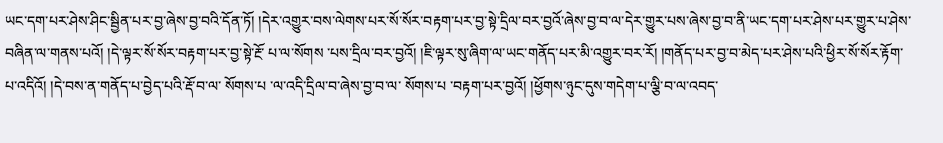ཡང་དག་པར་ཤེས་ཤིང་སྦྱིན་པར་བྱ་ཞེས་བྱ་བའི་དོན་ཏོ། །དེར་འགྱུར་བས་ལེགས་པར་སོ་སོར་བརྟག་པར་བྱ་སྟེ་དྲིལ་བར་བྱའོ་ཞེས་བྱ་བ་ལ་དེར་གྱུར་པས་ཞེས་བྱ་བ་ནི་ཡང་དག་པར་ཤེས་པར་གྱུར་པ་ཤེས་བཞིན་ལ་གནས་པའོ། །དེ་ལྟར་སོ་སོར་བརྟག་པར་བྱ་སྟེ་རྔོ་ པ་ལ་སོགས ་པས་དྲིལ་བར་བྱའོ། །ཇི་ལྟར་སུ་ཞིག་ལ་ཡང་གནོད་པར་མི་འགྱུར་བར་རོ། །གནོད་པར་བྱ་བ་མེད་པར་ཤེས་པའི་ཕྱིར་སོ་སོར་རྟོག་པ་འདིའོ། །དེ་བས་ན་གནོད་པ་བྱེད་པའི་རྡོ་བ་ལ་ སོགས་པ ་ལ་འདི་དྲིལ་བ་ཞེས་བྱ་བ་ལ་ སོགས་པ ་བརྟག་པར་བྱའོ། །ཕྱོགས་ཉུང་དུས་གདེག་པ་ལྕི་བ་ལ་འབད་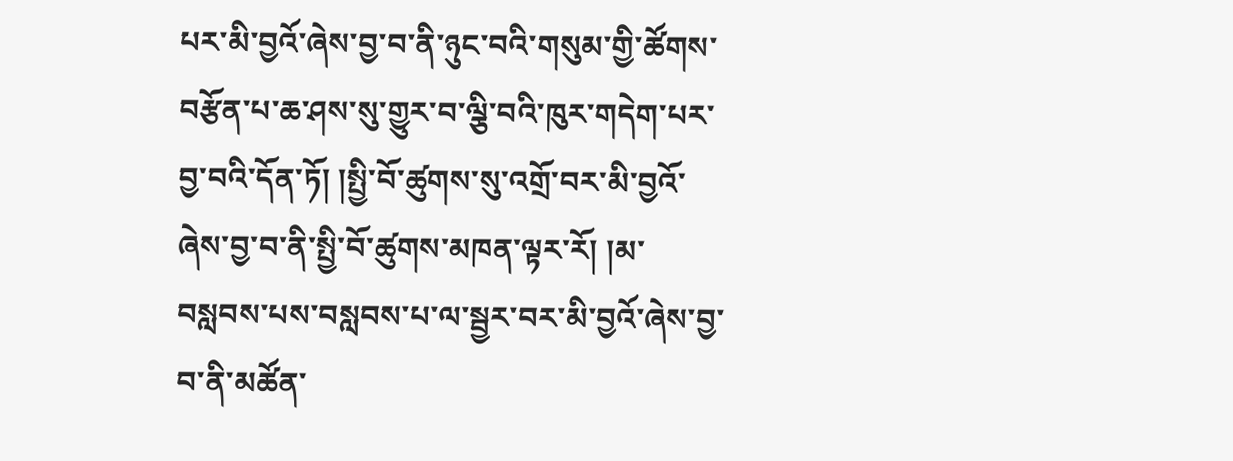པར་མི་བྱའོ་ཞེས་བྱ་བ་ནི་ཉུང་བའི་གསུམ་གྱི་ཚོགས་བརྩོན་པ་ཆ་ཤས་སུ་གྱུར་བ་ལྕི་བའི་ཁུར་གདེག་པར་བྱ་བའི་དོན་ཏོ། །སྤྱི་བོ་ཚུགས་སུ་འགྲོ་བར་མི་བྱའོ་ཞེས་བྱ་བ་ནི་སྤྱི་བོ་ཚུགས་མཁན་ལྟར་རོ། །མ་བསླབས་པས་བསླབས་པ་ལ་སྦྱར་བར་མི་བྱའོ་ཞེས་བྱ་བ་ནི་མཚོན་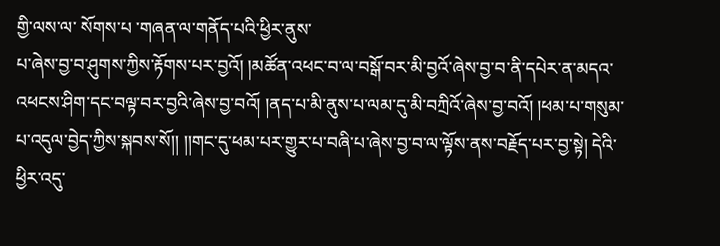གྱི་ལས་ལ་ སོགས་པ ་གཞན་ལ་གནོད་པའི་ཕྱིར་ནུས་
པ་ཞེས་བྱ་བ་ཤུགས་ཀྱིས་རྟོགས་པར་བྱའོ། །མཚོན་འཕང་བ་ལ་བསྒོ་བར་མི་བྱའོ་ཞེས་བྱ་བ་ནི་དཔེར་ན་མདའ་འཕངས་ཤིག་དང་བལྟ་བར་བྱའི་ཞེས་བྱ་བའོ། །ནད་པ་མི་ནུས་པ་ལམ་དུ་མི་བཀྲིའོ་ཞེས་བྱ་བའོ། །ཕམ་པ་གསུམ་པ་འདུལ་བྱེད་ཀྱིས་སྐབས་སོ།། །།གང་དུ་ཕམ་པར་གྱུར་པ་བཞི་པ་ཞེས་བྱ་བ་ལ་ལྟོས་ནས་བརྗོད་པར་བྱ་སྟེ། དེའི་ཕྱིར་འདུ་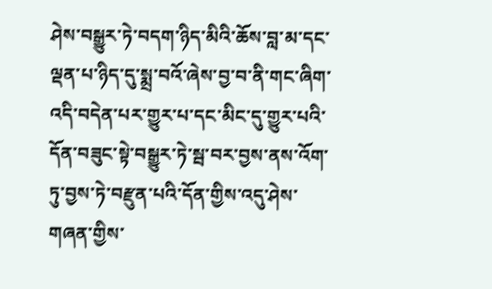ཤེས་བསྒྱུར་ཏེ་བདག་ཉིད་མིའི་ཆོས་བླ་མ་དང་ལྡན་པ་ཉིད་དུ་སྨྲ་བའོ་ཞེས་བྱ་བ་ནི་གང་ཞིག་འདི་བདེན་པར་གྱུར་པ་དང་མིང་དུ་གྱུར་པའི་དོན་བཟུང་སྟེ་བསྒྱུར་ཏེ་སྦ་བར་བྱས་ནས་འོག་ཏུ་བྱས་ཏེ་བརྫུན་པའི་དོན་གྱིས་འདུ་ཤེས་གཞན་གྱིས་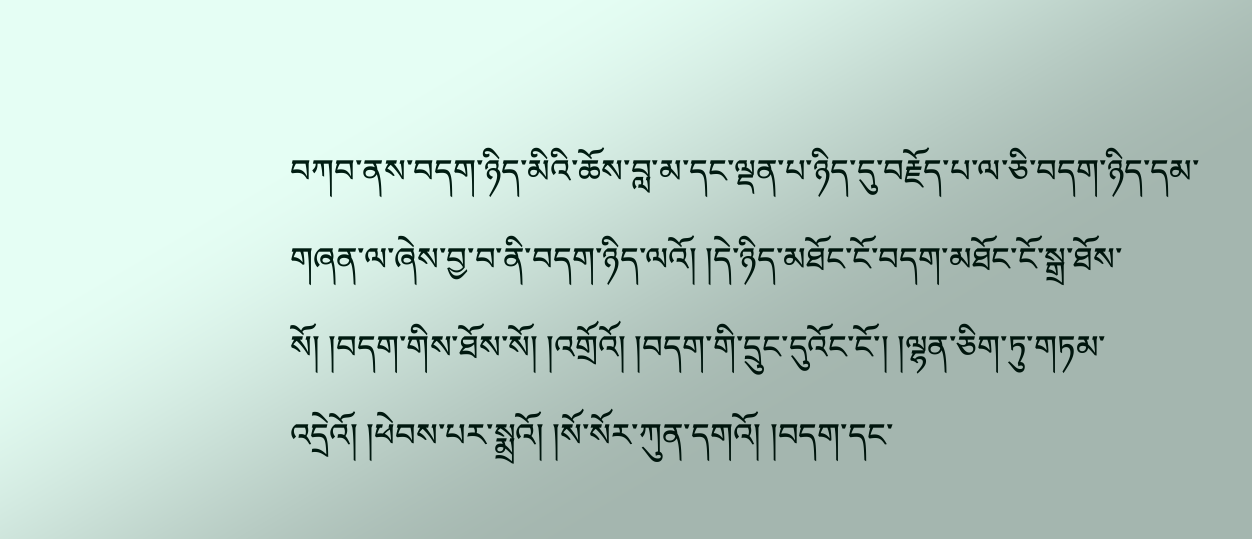བཀབ་ནས་བདག་ཉིད་མིའི་ཆོས་བླ་མ་དང་ལྡན་པ་ཉིད་དུ་བརྗོད་པ་ལ་ཅི་བདག་ཉིད་དམ་གཞན་ལ་ཞེས་བྱ་བ་ནི་བདག་ཉིད་ལའོ། །དེ་ཉིད་མཐོང་ངོ་བདག་མཐོང་ངོ་སྒྲ་ཐོས་སོ། །བདག་གིས་ཐོས་སོ། །འགྲོའོ། །བདག་གི་དྲུང་དུའོང་ངོ་། །ལྷན་ཅིག་ཏུ་གཏམ་འདྲེའོ། །ཕེབས་པར་སྨྲའོ། །སོ་སོར་ཀུན་དགའོ། །བདག་དང་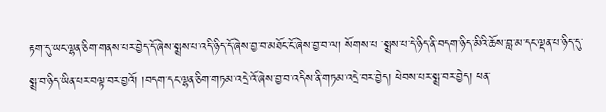རྟག་དུ་ཡང་ལྷན་ཅིག་གནས་པར་བྱེད་དོ་ཞེས་སྨྲས་པ་འདི་ཉིད་དོ་ཞེས་བྱ་བ་མཐོང་ངོ་ཞེས་བྱ་བ་ལ། སོགས་པ ་སྨྲས་པ་དེ་ཉིད་ནི་བདག་ཉིད་མིའི་ཆོས་བླ་མ་དང་ལྡན་པ་ཉིད་དུ་སྨྲ་བ་ཉིད་ཡིན་པར་བལྟ་བར་བྱའོ། །བདག་དང་ལྷན་ཅིག་གཏམ་འདྲེ་འོ་ཞེས་བྱ་བ་འདིས་ནི་གཏམ་འདྲེ་བར་བྱེད། ཕེབས་པར་སྨྲ་བར་བྱེད། ཕན་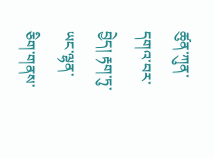ཚུན་ཀུན་དགའ་བར་བྱེད། རྟག་ཏུ་ཡང་ལྷན་ཅིག་གནས་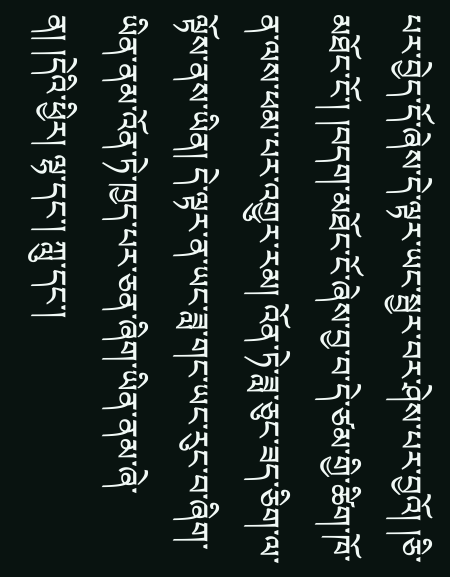པར་བྱེད་དོ་ཞེས་དེ་ལྟར་ཡང་སྦྱར་བར་ཤེས་པར་བྱའོ། །ཅི་མཐོང་ངོ་། །བདག་མཐོང་ངོ་ཞེས་བྱ་བ་དེ་ཙམ་གྱི་ཚིག་ཁོ་ན་ལས་ཕམ་པར་འགྱུར་རམ། འོན་ཏེ་ཟླ་ཅུང་ཟད་ཅིག་ལ་ལྟོས་ནས་ཡིན། དེ་ལྟར་ན་ཡང་ཟླ་གང་ཡང་རུང་བ་ཞིག་ཡིན་ནམ་འོན་ཏེ་ཁྱད་པར་ཅན་ཞིག་ཡིན་ནམ་ཞེ་ན། །དེའི་ཕྱིར། ལྷ་དང་། ཀླུ་དང་།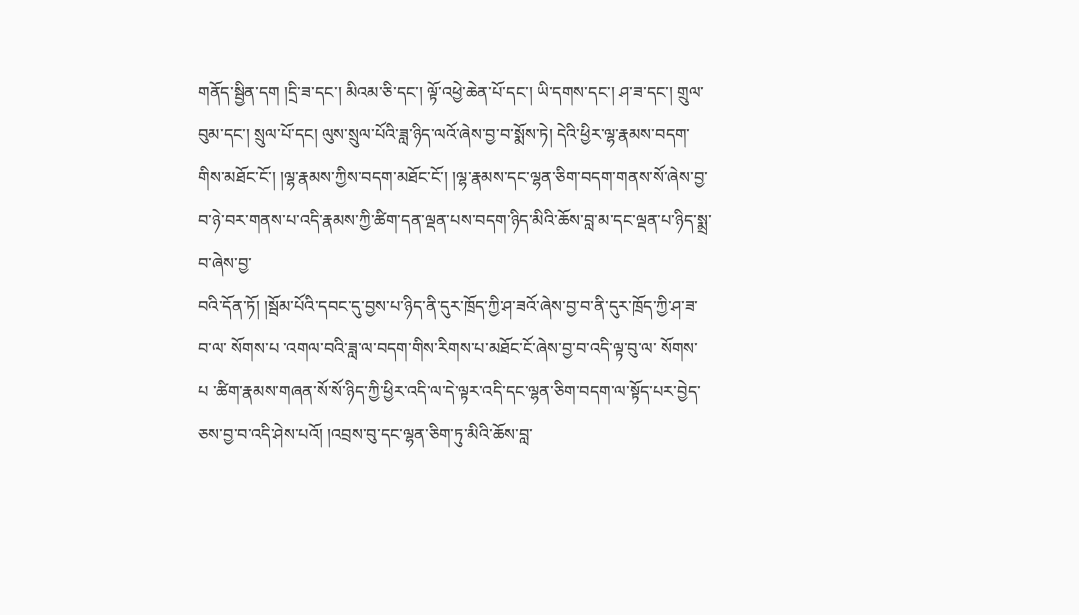གནོད་སྦྱིན་དག །དྲི་ཟ་དང་། མིའམ་ཅི་དང་། ལྟོ་འཕྱེ་ཆེན་པོ་དང་། ཡི་དགས་དང་། ཤ་ཟ་དང་། གྲུལ་བུམ་དང་། སྲུལ་པོ་དང། ལུས་སྲུལ་པོའི་ཟླ་ཉིད་ལའོ་ཞེས་བྱ་བ་སྨོས་ཏེ། དེའི་ཕྱིར་ལྷ་རྣམས་བདག་གིས་མཐོང་ངོ་། །ལྷ་རྣམས་ཀྱིས་བདག་མཐོང་ངོ་། །ལྷ་རྣམས་དང་ལྷན་ཅིག་བདག་གནས་སོ་ཞེས་བྱ་བ་ཉེ་བར་གནས་པ་འདི་རྣམས་ཀྱི་ཚིག་དན་ལྡན་པས་བདག་ཉིད་མིའི་ཆོས་བླ་མ་དང་ལྡན་པ་ཉིད་སྨྲ་བ་ཞེས་བྱ་
བའི་དོན་ཏོ། །སྦོམ་པོའི་དབང་དུ་བྱས་པ་ཉིད་ནི་དུར་ཁྲོད་ཀྱི་ཤ་ཟའོ་ཞེས་བྱ་བ་ནི་དུར་ཁྲོད་ཀྱི་ཤ་ཟ་བ་ལ་ སོགས་པ ་འགལ་བའི་ཟླ་ལ་བདག་གིས་རིགས་པ་མཐོང་ངོ་ཞེས་བྱ་བ་འདི་ལྟ་བུ་ལ་ སོགས་པ ་ཚིག་རྣམས་གཞན་སོ་སོ་ཉིད་ཀྱི་ཕྱིར་འདི་ལ་དེ་ལྟར་འདི་དང་ལྷན་ཅིག་བདག་ལ་སྟོད་པར་བྱེད་ཅས་བྱ་བ་འདི་ཤེས་པའོ། །འབྲས་བུ་དང་ལྷན་ཅིག་ཏུ་མིའི་ཆོས་བླ་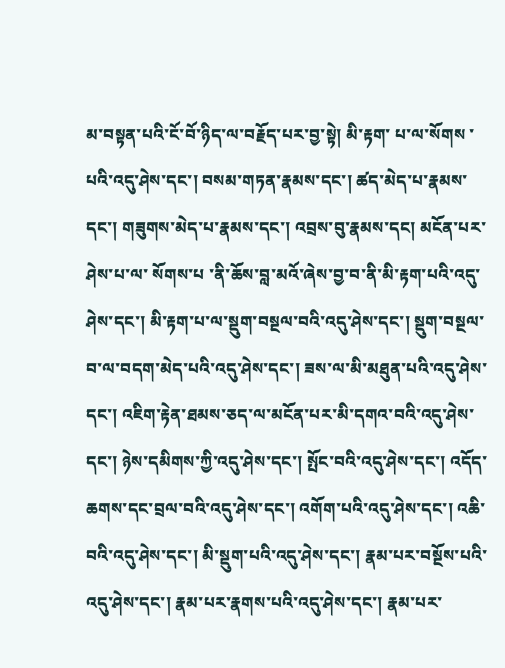མ་བསྟན་པའི་ངོ་བོ་ཉིད་ལ་བརྗོད་པར་བྱ་སྟེ། མི་རྟག་ པ་ལ་སོགས ་པའི་འདུ་ཤེས་དང་། བསམ་གཏན་རྣམས་དང་། ཚད་མེད་པ་རྣམས་དང་། གཟུགས་མེད་པ་རྣམས་དང་། འབྲས་བུ་རྣམས་དང། མངོན་པར་ཤེས་པ་ལ་ སོགས་པ ་ནི་ཆོས་བླ་མའོ་ཞེས་བྱ་བ་ནི་མི་རྟག་པའི་འདུ་ཤེས་དང་། མི་རྟག་པ་ལ་སྡུག་བསྔལ་བའི་འདུ་ཤེས་དང་། སྡུག་བསྔལ་བ་ལ་བདག་མེད་པའི་འདུ་ཤེས་དང་། ཟས་ལ་མི་མཐུན་པའི་འདུ་ཤེས་དང་། འཇིག་རྟེན་ཐམས་ཅད་ལ་མངོན་པར་མི་དགའ་བའི་འདུ་ཤེས་དང་། ཉེས་དམིགས་ཀྱི་འདུ་ཤེས་དང་། སྤོང་བའི་འདུ་ཤེས་དང་། འདོད་ཆགས་དང་བྲལ་བའི་འདུ་ཤེས་དང་། འགོག་པའི་འདུ་ཤེས་དང་། འཆི་བའི་འདུ་ཤེས་དང་། མི་སྡུག་པའི་འདུ་ཤེས་དང་། རྣམ་པར་བསྔོས་པའི་འདུ་ཤེས་དང་། རྣམ་པར་རྣགས་པའི་འདུ་ཤེས་དང་། རྣམ་པར་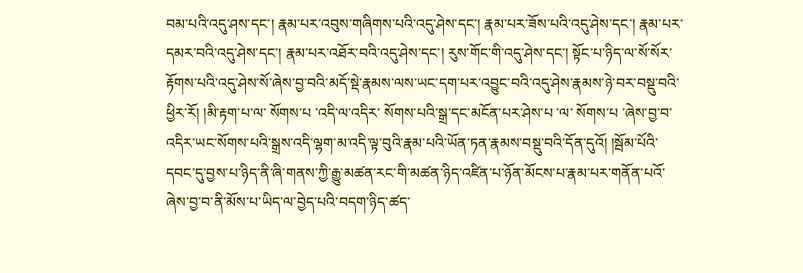བམ་པའི་འདུ་ཤས་དང་། རྣམ་པར་འབུས་གཞིགས་པའི་འདུ་ཤེས་དང་། རྣམ་པར་ཟོས་པའི་འདུ་ཤེས་དང་། རྣམ་པར་དམར་བའི་འདུ་ཤེས་དང་། རྣམ་པར་འཐོར་བའི་འདུ་ཤེས་དང་། རུས་གོང་གི་འདུ་ཤེས་དང་། སྟོང་པ་ཉིད་ལ་སོ་སོར་རྟོགས་པའི་འདུ་ཤེས་སོ་ཞེས་བྱ་བའི་མདོ་སྡེ་རྣམས་ལས་ཡང་དག་པར་འབྱུང་བའི་འདུ་ཤེས་རྣམས་ཉེ་བར་བསྡུ་བའི་ཕྱིར་རོ། །མི་རྟག་པ་ལ་ སོགས་པ ་འདི་ལ་འདིར་ སོགས་པའི་སྒྲ་དང་མངོན་པར་ཤེས་པ ་ལ་ སོགས་པ ་ཞེས་བྱ་བ་འདིར་ཡང་སོགས་པའི་སྒྲས་འདི་ལྷག་མ་འདི་ལྟ་བུའི་རྣམ་པའི་ཡོན་ཏན་རྣམས་བསྡུ་བའི་དོན་དུའོ། །སྦོམ་པོའི་དབང་དུ་བྱས་པ་ཉིད་ནི་ཞི་གནས་ཀྱི་རྒྱུ་མཚན་རང་གི་མཚན་ཉིད་འཛིན་པ་ཉོན་མོངས་པ་རྣམ་པར་གནོན་པའོ་ཞེས་བྱ་བ་ནི་མོས་པ་ཡིད་ལ་བྱེད་པའི་བདག་ཉིད་ཚད་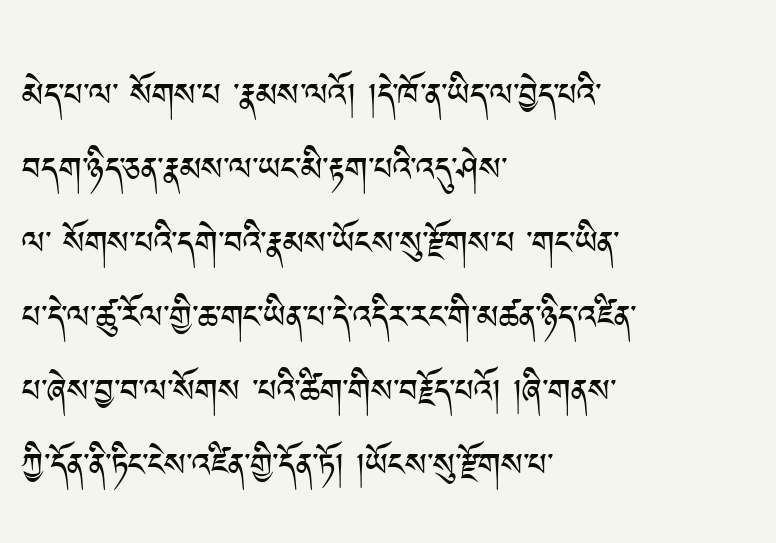མེད་པ་ལ་ སོགས་པ ་རྣམས་ལའོ། །དེ་ཁོ་ན་ཡིད་ལ་བྱེད་པའི་བདག་ཉིད་ཅན་རྣམས་ལ་ཡང་མི་རྟག་པའི་འདུ་ཤེས་
ལ་ སོགས་པའི་དགེ་བའི་རྣམས་ཡོངས་སུ་རྫོགས་པ ་གང་ཡིན་པ་དེ་ལ་ཚུ་རོལ་གྱི་ཆ་གང་ཡིན་པ་དེ་འདིར་རང་གི་མཚན་ཉིད་འཛིན་ པ་ཞེས་བྱ་བ་ལ་སོགས ་པའི་ཚིག་གིས་བརྗོད་པའོ། །ཞི་གནས་ཀྱི་དོན་ནི་ཏིང་ངེས་འཛིན་གྱི་དོན་ཏོ། །ཡོངས་སུ་རྫོགས་པ་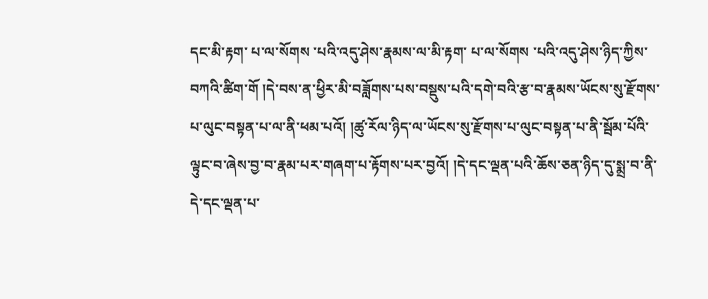དང་མི་རྟག་ པ་ལ་སོགས ་པའི་འདུ་ཤེས་རྣམས་ལ་མི་རྟག་ པ་ལ་སོགས ་པའི་འདུ་ཤེས་ཉིད་ཀྱིས་བཀའི་ཚིག་གོ །དེ་བས་ན་ཕྱིར་མི་བཟློགས་པས་བསྡུས་པའི་དགེ་བའི་རྩ་བ་རྣམས་ཡོངས་སུ་རྫོགས་པ་ལུང་བསྟན་པ་ལ་ནི་ཕམ་པའོ། །ཚུ་རོལ་ཉིད་ལ་ཡོངས་སུ་རྫོགས་པ་ལུང་བསྟན་པ་ནི་སྦོམ་པོའི་ལྟུང་བ་ཞེས་བྱ་བ་རྣམ་པར་གཞག་པ་རྟོགས་པར་བྱའོ། །དེ་དང་ལྡན་པའི་ཆོས་ཅན་ཉིད་དུ་སྨྲ་བ་ནི་དེ་དང་ལྡན་པ་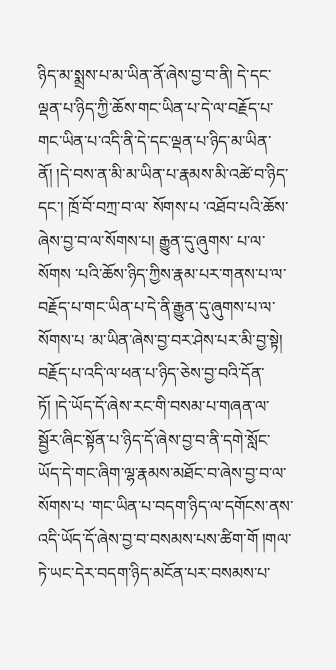ཉིད་མ་སྨྲས་པ་མ་ཡིན་ནོ་ཞེས་བྱ་བ་ནི། དེ་དང་ལྡན་པ་ཉིད་ཀྱི་ཆོས་གང་ཡིན་པ་དེ་ལ་བརྗོད་པ་གང་ཡིན་པ་འདི་ནི་དེ་དང་ལྡན་པ་ཉིད་མ་ཡིན་ནོ། །དེ་བས་ན་མི་མ་ཡིན་པ་རྣམས་མི་འཚེ་བ་ཉིད་དང་། ཁྲོ་བོ་བཀྲ་བ་ལ་ སོགས་པ ་འཐོབ་པའི་ཆོས་ཞེས་བྱ་བ་ལ་སོགས་པ། རྒྱུན་དུ་ཞུགས་ པ་ལ་སོགས ་པའི་ཆོས་ཉིད་ཀྱིས་རྣམ་པར་གནས་པ་ལ་བརྗོད་པ་གང་ཡིན་པ་དེ་ནི་རྒྱུན་དུ་ཞུགས་པ་ལ་ སོགས་པ ་མ་ཡིན་ཞེས་བྱ་བར་ཤེས་པར་མི་བྱ་སྟེ། བརྗོད་པ་འདི་ལ་ཕན་པ་ཉིད་ཅེས་བྱ་བའི་དོན་ཏོ། །དེ་ཡོད་དོ་ཞེས་རང་གི་བསམ་པ་གཞན་ལ་སྦྱོར་ཞིང་སྟོན་པ་ཉིད་དོ་ཞེས་བྱ་བ་ནི་དགེ་སློང་ཡོད་དེ་གང་ཞིག་ལྷ་རྣམས་མཐོང་བ་ཞེས་བྱ་བ་ལ་ སོགས་པ ་གང་ཡིན་པ་བདག་ཉིད་ལ་དགོངས་ནས་འདི་ཡོད་དོ་ཞེས་བྱ་བ་བསམས་པས་ཚིག་གོ །གལ་ཏེ་ཡང་དེར་བདག་ཉིད་མངོན་པར་བསམས་པ་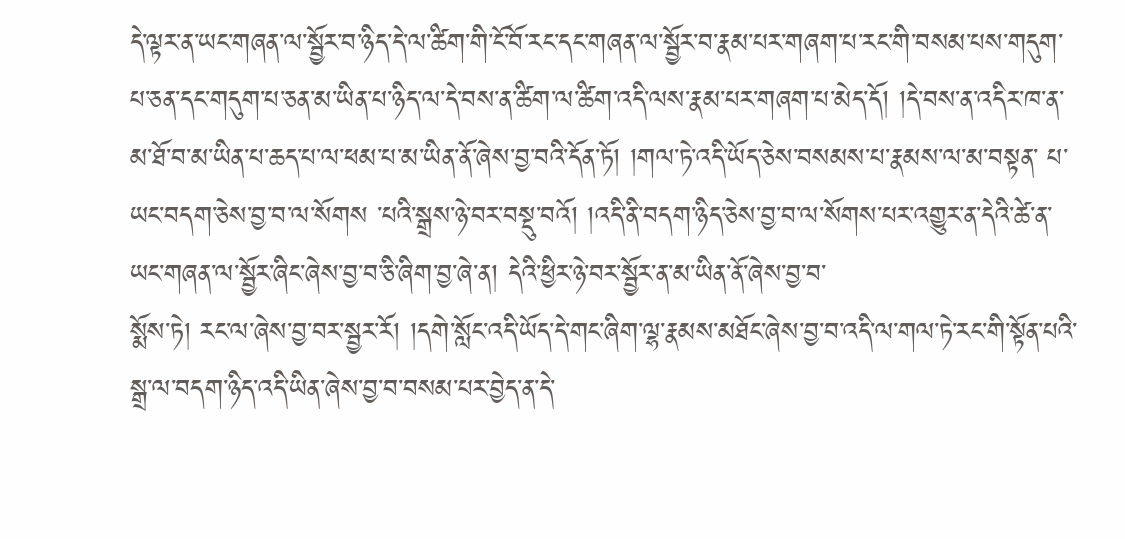དེ་ལྟར་ན་ཡང་གཞན་ལ་སྦྱོར་བ་ཉིད་དེ་ལ་ཚིག་གི་ངོ་བོ་རང་དང་གཞན་ལ་སྦྱོར་བ་རྣམ་པར་གཞག་པ་རང་གི་བསམ་པས་གདུག་པ་ཅན་དང་གདུག་པ་ཅན་མ་ཡིན་པ་ཉིད་ལ་དེ་བས་ན་ཚིག་ལ་ཚིག་འདི་ལས་རྣམ་པར་གཞག་པ་མེད་དོ། །དེ་བས་ན་འདིར་ཁ་ན་མ་ཐོ་བ་མ་ཡིན་པ་ཆད་པ་ལ་ཕམ་པ་མ་ཡིན་ནོ་ཞེས་བྱ་བའི་དོན་ཏོ། །གལ་ཏེ་འདི་ཡོད་ཅེས་བསམས་པ་རྣམས་ལ་མ་བསྟན་ པ་ཡང་བདག་ཅེས་བྱ་བ་ལ་སོགས ་པའི་སྒྲས་ཉེ་བར་བསྡུ་བའོ། །འདི་ནི་བདག་ཉིད་ཅེས་བྱ་བ་ལ་སོགས་པར་འགྱུར་ན་དེའི་ཚེ་ན་ཡང་གཞན་ལ་སྦྱོར་ཞིང་ཞེས་བྱ་བ་ཅི་ཞིག་བྱ་ཞེ་ན། དེའི་ཕྱིར་ཉེ་བར་སྦྱོར་ན་མ་ཡིན་ནོ་ཞེས་བྱ་བ་
སྨོས་ཏེ། རང་ལ་ཞེས་བྱ་བར་སྦྱར་རོ། །དགེ་སློང་འདི་ཡོད་དེ་གང་ཞིག་ལྷ་རྣམས་མཐོང་ཞེས་བྱ་བ་འདི་ལ་གལ་ཏེ་རང་གི་སྟོན་པའི་སྒྲ་ལ་བདག་ཉིད་འདི་ཡིན་ཞེས་བྱ་བ་བསམ་པར་བྱེད་ན་དེ་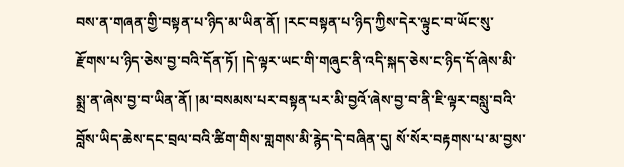བས་ན་གཞན་གྱི་བསྟན་པ་ཉིད་མ་ཡིན་ནོ། །རང་བསྟན་པ་ཉིད་ཀྱིས་དེར་ལྟུང་བ་ཡོང་སུ་རྫོགས་པ་ཉིད་ཅེས་བྱ་བའི་དོན་ཏོ། །དེ་ལྟར་ཡང་གི་གཞུང་ནི་འདི་སྐད་ཅེས་ང་ཉིད་དོ་ཞེས་མི་སྨྲ་ན་ཞེས་བྱ་བ་ཡིན་ནོ། །མ་བསམས་པར་བསྟན་པར་མི་བྱའོ་ཞེས་བྱ་བ་ནི་ཇི་ལྟར་བསླུ་བའི་བློས་ཡིད་ཆེས་དང་བྲལ་བའི་ཚིག་གིས་གླགས་མི་རྙེད་དེ་བཞིན་དུ། སོ་སོར་བརྟགས་པ་མ་བྱས་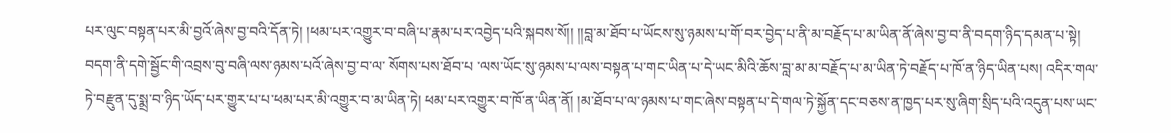པར་ལུང་བསྟན་པར་མི་བྱའོ་ཞེས་བྱ་བའི་དོན་ཏེ། །ཕམ་པར་འགྱུར་བ་བཞི་པ་རྣམ་པར་འབྱེད་པའི་སྐབས་སོ།། །།བླ་མ་ཐོབ་པ་ཡོངས་སུ་ཉམས་པ་གོ་བར་བྱེད་པ་ནི་མ་བརྗོད་པ་མ་ཡིན་ནོ་ཞེས་བྱ་བ་ནི་བདག་ཉིད་དམན་པ་སྟེ། བདག་ནི་དགེ་སྦྱོང་གི་འབྲས་བུ་བཞི་ལས་ཉམས་པའོ་ཞེས་བྱ་བ་ལ་ སོགས་པས་ཐོབ་པ ་ལས་ཡོང་སུ་ཉམས་པ་ལས་བསྟན་པ་གང་ཡིན་པ་དེ་ཡང་མིའི་ཆོས་བླ་མ་མ་བརྗོད་པ་མ་ཡིན་ཏེ་བརྗོད་པ་ཁོ་ན་ཉིད་ཡིན་པས། འདིར་གལ་ཏེ་བརྫུན་དུ་སྨྲ་བ་ཉིད་ཡོད་པར་གྱུར་པ་པ་ཕམ་པར་མི་འགྱུར་བ་མ་ཡིན་ཏེ། ཕམ་པར་འགྱུར་བ་ཁོ་ན་ཡིན་ནོ། །མ་ཐོབ་པ་ལ་ཉམས་པ་གང་ཞེས་བསྟན་པ་དེ་གལ་ཏེ་སྐྱོན་དང་བཅས་ན་ཁྱད་པར་སུ་ཞིག་སྲིད་པའི་འདུན་པས་ཡང་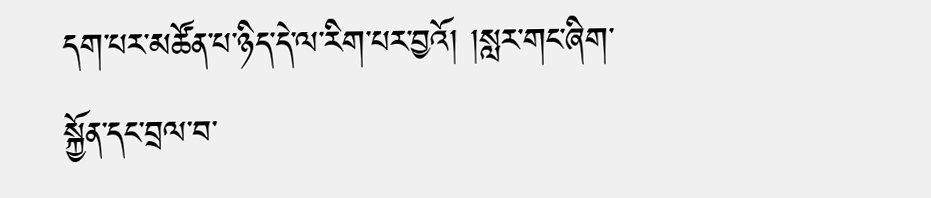དག་པར་མཚོན་པ་ཉིད་དེ་ལ་རིག་པར་བྱའོ། །སླར་གང་ཞིག་སྐྱོན་དང་བྲལ་བ་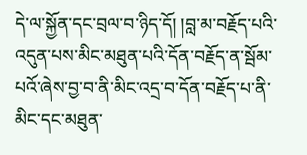དེ་ལ་སྐྱོན་དང་བྲལ་བ་ཉིད་དོ། །བླ་མ་བརྗོད་པའི་འདུན་པས་མིང་མཐུན་པའི་དོན་བརྗོད་ན་སྦོམ་པའོ་ཞེས་བྱ་བ་ནི་མིང་འདྲ་བ་དོན་བརྗོད་པ་ནི་མིང་དང་མཐུན་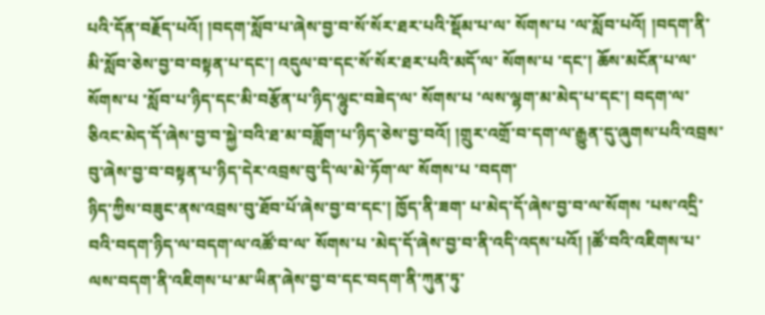པའི་དོན་བརྗོད་པའོ། །བདག་སློབ་པ་ཞེས་བྱ་བ་སོ་སོར་ཐར་པའི་སྡོམ་པ་ལ་ སོགས་པ ་ལ་སློབ་པའོ། །བདག་ནི་མི་སློབ་ཅེས་བྱ་བ་བསྟན་པ་དང་། འདུལ་བ་དང་སོ་སོར་ཐར་པའི་མདོ་ལ་ སོགས་པ ་དང་། ཆོས་མངོན་པ་ལ་ སོགས་པ ་སློབ་པ་ཉིད་དང་མི་བརྩོན་པ་ཉིད་ལྷུང་བཟེད་ལ་ སོགས་པ ་ལས་ལྷག་མ་མེད་པ་དང་། བདག་ལ་ཅིའང་མེད་དོ་ཞེས་བྱ་བ་སྐྱེ་བའི་ཐ་མ་བཟློག་པ་ཉིད་ཅེས་བྱ་བའོ། །གྲུར་འགྲོ་བ་དག་ལ་རྒྱུན་དུ་ཞུགས་པའི་འབྲས་བུ་ཞེས་བྱ་བ་བསྟན་པ་ཉིད་དེར་འབྲས་བུ་དི་ལ་མེ་ཏོག་ལ་ སོགས་པ ་བདག་
ཉིད་ཀྱིས་བཟུང་ནས་འབྲས་བུ་ཐོབ་པོ་ཞེས་བྱ་བ་དང་། ཁྱོད་ནི་ཟག་ པ་མེད་དོ་ཞེས་བྱ་བ་ལ་སོགས ་པས་འདྲི་བའི་བདག་ཉིད་ལ་བདག་ལ་འཚོ་བ་ལ་ སོགས་པ ་མེད་དོ་ཞེས་བྱ་བ་ནི་འདི་འདས་པའོ། །ཚོ་བའི་འཇིགས་པ་ལས་བདག་ནི་འཇིགས་པ་མ་ཡིན་ཞེས་བྱ་བ་དང་བདག་ནི་ཀུན་ཏུ་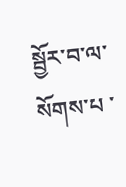སྦྱོར་བ་ལ་ སོགས་པ ་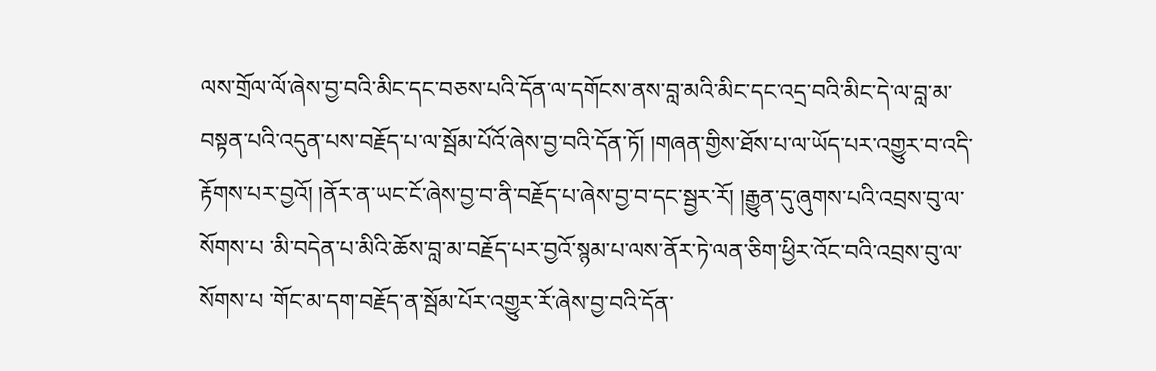ལས་གྲོལ་ལོ་ཞེས་བྱ་བའི་མིང་དང་བཅས་པའི་དོན་ལ་དགོངས་ནས་བླ་མའི་མིང་དང་འདྲ་བའི་མིང་དེ་ལ་བླ་མ་བསྟན་པའི་འདུན་པས་བརྗོད་པ་ལ་སྦོམ་པོའོ་ཞེས་བྱ་བའི་དོན་ཏོ། །གཞན་གྱིས་ཐོས་པ་ལ་ཡོད་པར་འགྱུར་བ་འདི་རྟོགས་པར་བྱའོ། །ནོར་ན་ཡང་ངོ་ཞེས་བྱ་བ་ནི་བརྗོད་པ་ཞེས་བྱ་བ་དང་སྦྱར་རོ། །རྒྱུན་དུ་ཞུགས་པའི་འབྲས་བུ་ལ་ སོགས་པ ་མི་བདེན་པ་མིའི་ཆོས་བླ་མ་བརྗོད་པར་བྱའོ་སྙམ་པ་ལས་ནོར་ཏེ་ལན་ཅིག་ཕྱིར་འོང་བའི་འབྲས་བུ་ལ་ སོགས་པ ་གོང་མ་དག་བརྗོད་ན་སྦོམ་པོར་འགྱུར་རོ་ཞེས་བྱ་བའི་དོན་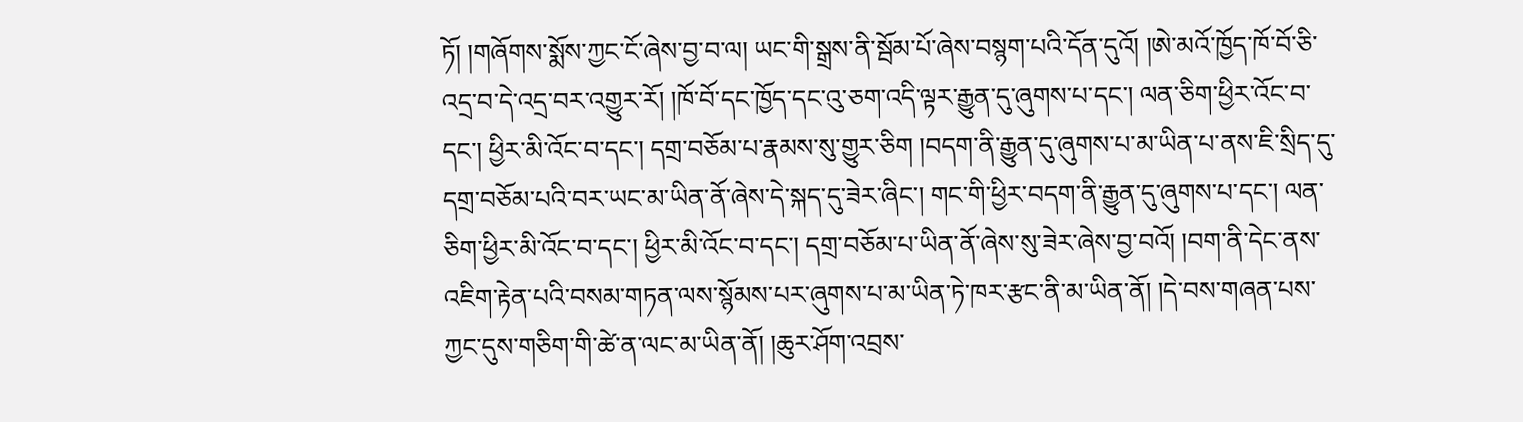ཏོ། །གཞོགས་སྨོས་ཀྱང་ངོ་ཞེས་བྱ་བ་ལ། ཡང་གི་སྒྲས་ནི་སྦོམ་པོ་ཞེས་བསྙག་པའི་དོན་དུའོ། །ཨེ་མའོ་ཁྱོད་ཁོ་བོ་ཅི་འདྲ་བ་དེ་འདྲ་བར་འགྱུར་རོ། །ཁོ་བོ་དང་ཁྱོད་དང་འུ་ཅག་འདི་ལྟར་རྒྱུན་དུ་ཞུགས་པ་དང་། ལན་ཅིག་ཕྱིར་འོང་བ་དང་། ཕྱིར་མི་འོང་བ་དང་། དགྲ་བཅོམ་པ་རྣམས་སུ་གྱུར་ཅིག །བདག་ནི་རྒྱུན་དུ་ཞུགས་པ་མ་ཡིན་པ་ནས་ཇི་སྲིད་དུ་དགྲ་བཅོམ་པའི་བར་ཡང་མ་ཡིན་ནོ་ཞེས་དེ་སྐད་དུ་ཟེར་ཞིང་། གང་གི་ཕྱིར་བདག་ནི་རྒྱུན་དུ་ཞུགས་པ་དང་། ལན་ཅིག་ཕྱིར་མི་འོང་བ་དང་། ཕྱིར་མི་འོང་བ་དང་། དགྲ་བཅོམ་པ་ཡིན་ནོ་ཞེས་སུ་ཟེར་ཞེས་བྱ་བའོ། །བག་ནི་དེང་ནས་འཇིག་རྟེན་པའི་བསམ་གཏན་ལས་སྙོམས་པར་ཞུགས་པ་མ་ཡིན་ཏེ་ཁར་རྩང་ནི་མ་ཡིན་ནོ། །དེ་བས་གཞན་པས་ཀྱང་དུས་གཅིག་གི་ཚེ་ན་ལང་མ་ཡིན་ནོ། །ཆུར་ཤོག་འབྲས་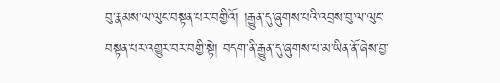བུ་རྣམས་ལ་ལུང་བསྟན་པར་བགྱིའོ། །རྒྱུན་དུ་ཞུགས་པའི་འབྲས་བུ་ལ་ལུང་བསྟན་པར་འགྱུར་བར་བགྱི་སྟེ། བདག་ནི་རྒྱུན་དུ་ཞུགས་པ་མ་ཡིན་ནོ་ཞེས་བྱ་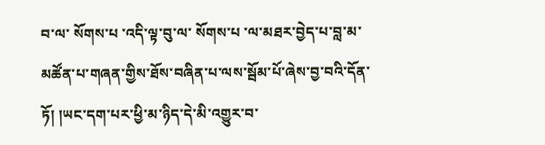བ་ལ་ སོགས་པ ་འདི་ལྟ་བུ་ལ་ སོགས་པ ་ལ་མཐར་བྱེད་པ་བླ་མ་མཚོན་པ་གཞན་གྱིས་ཐོས་བཞིན་པ་ལས་སྦོམ་པོ་ཞེས་བྱ་བའི་དོན་ཏོ། །ཡང་དག་པར་ཕྱི་མ་ཉིད་དེ་མི་འགྱུར་བ་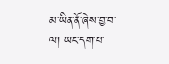མ་ཡིན་ནོ་ཞེས་བྱ་བ་ལ། ཡང་དག་པ་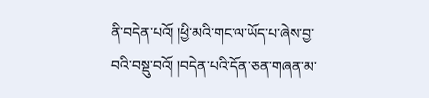ནི་བདེན་པའོ། །ཕྱི་མའི་གང་ལ་ཡོད་པ་ཞེས་བྱ་བའི་བསྡུ་བའོ། །བདེན་པའི་དོན་ཅན་གཞན་མ་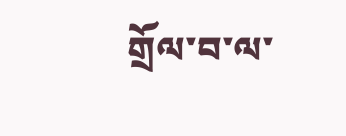གྲོལ་བ་ལ་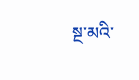སྔ་མའི་